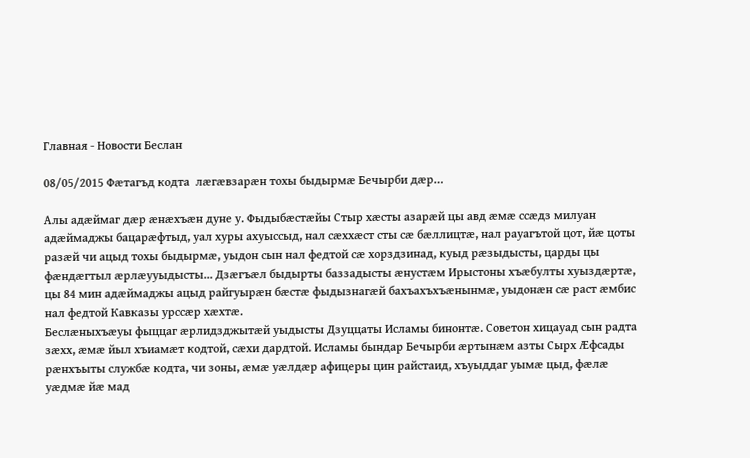Главная - Новости Беслан

08/05/2015 Фæтагъд кодта  лæгæвзарæн тохы быдырмæ Бечырби дæр…

Алы адæймаг дæр æнæхъæн дуне у. Фыдыбæстæйы Стыр хæсты азарæй цы авд æмæ ссæдз милуан адæймаджы бацарæфтыд, уал хуры ахуыссыд, нал сæххæст сты сæ бæллицтæ, нал рауагътой цот, йæ цоты разæй чи ацыд тохы быдырмæ, уыдон сын нал федтой сæ хорздзинад, куыд рæзыдысты, царды цы фæндæгтыл æрлæууыдысты... Дзæгъæл быдырты баззадысты æнустæм Ирыстоны хъæбулты хуыздæртæ, цы 84 мин адæймаджы ацыд райгуырæн бæстæ фыдызнагæй бахъахъхъæнынмæ, уыдонæн сæ раст æмбис нал федтой Кавказы урссæр хæхтæ.
Беслæныхъæуы фыццаг æрлидзджытæй уыдысты Дзуццаты Исламы бинонтæ. Советон хицауад сын радта зæхх, æмæ йыл хъиамæт кодтой, сæхи дардтой. Исламы бындар Бечырби æртынæм азты Сырх Æфсады рæнхъыты службæ кодта, чи зоны, æмæ уæлдæр афицеры цин райстаид, хъуыддаг уымæ цыд, фæлæ уæдмæ йæ мад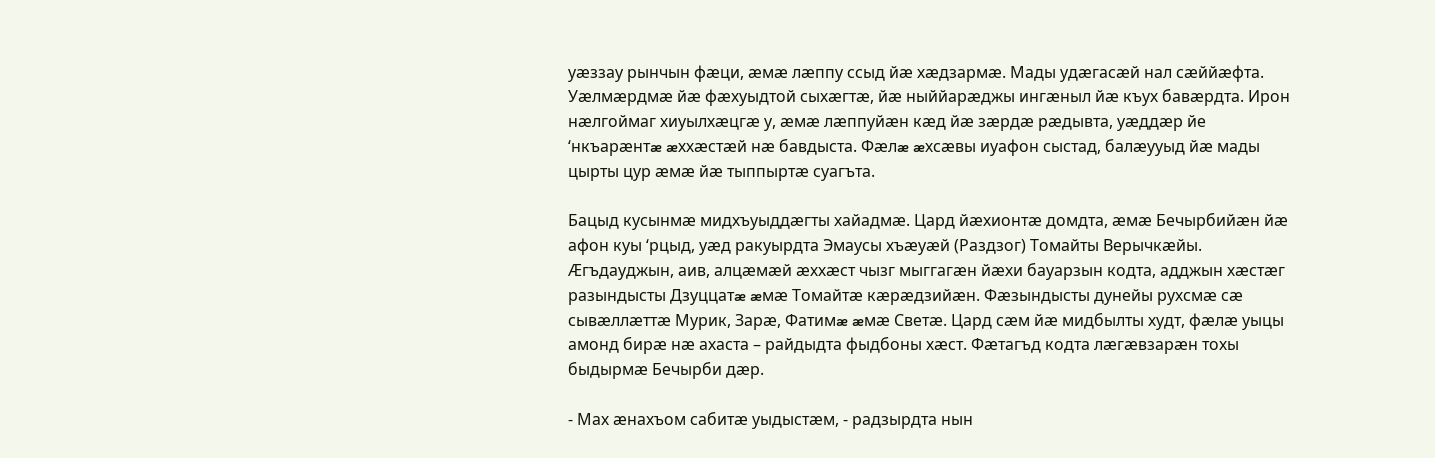уæззау рынчын фæци, æмæ лæппу ссыд йæ хæдзармæ. Мады удæгасæй нал сæййæфта. Уæлмæрдмæ йæ фæхуыдтой сыхæгтæ, йæ ныййарæджы ингæныл йæ къух бавæрдта. Ирон нæлгоймаг хиуылхæцгæ у, æмæ лæппуйæн кæд йæ зæрдæ рæдывта, уæддæр йе ‘нкъарæнтæ æххæстæй нæ бавдыста. Фæлæ æхсæвы иуафон сыстад, балæууыд йæ мады цырты цур æмæ йæ тыппыртæ суагъта.

Бацыд кусынмæ мидхъуыддæгты хайадмæ. Цард йæхионтæ домдта, æмæ Бечырбийæн йæ афон куы ‘рцыд, уæд ракуырдта Эмаусы хъæуæй (Раздзог) Томайты Верычкæйы. Æгъдауджын, аив, алцæмæй æххæст чызг мыггагæн йæхи бауарзын кодта, адджын хæстæг разындысты Дзуццатæ æмæ Томайтæ кæрæдзийæн. Фæзындысты дунейы рухсмæ сæ сывæллæттæ Мурик, Зарæ, Фатимæ æмæ Светæ. Цард сæм йæ мидбылты худт, фæлæ уыцы амонд бирæ нæ ахаста – райдыдта фыдбоны хæст. Фæтагъд кодта лæгæвзарæн тохы быдырмæ Бечырби дæр.

- Мах æнахъом сабитæ уыдыстæм, - радзырдта нын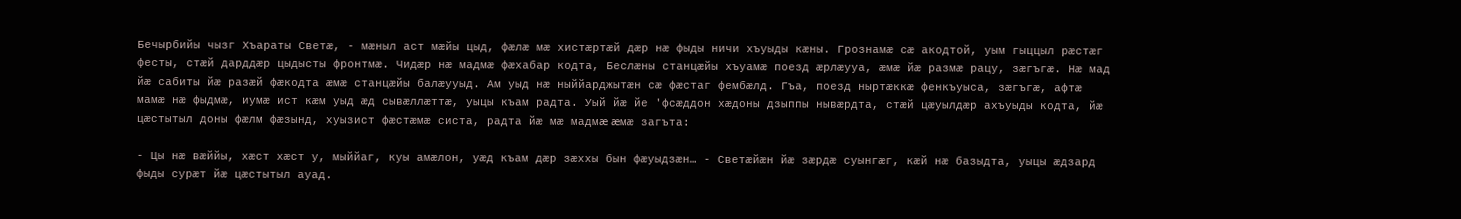Бечырбийы чызг Хъараты Светæ, - мæныл аст мæйы цыд, фæлæ мæ хистæртæй дæр нæ фыды ничи хъуыды кæны. Грознамæ сæ акодтой, уым гыццыл рæстæг фесты, стæй дарддæр цыдысты фронтмæ. Чидæр нæ мадмæ фæхабар кодта, Беслæны станцæйы хъуамæ поезд æрлæууа, æмæ йæ размæ рацу, зæгъгæ. Нæ мад йæ сабиты йæ разæй фæкодта æмæ станцæйы балæууыд. Ам уыд нæ ныййарджытæн сæ фæстаг фембæлд. Гъа, поезд ныртæккæ фенкъуыса, зæгъгæ, афтæ мамæ нæ фыдмæ, иумæ ист кæм уыд æд сывæллæттæ, уыцы къам радта. Уый йæ йе 'фсæддон хæдоны дзыппы нывæрдта, стæй цæуылдæр ахъуыды кодта, йæ цæстытыл доны фæлм фæзынд, хуызист фæстæмæ систа, радта йæ мæ мадмæ æмæ загъта:

- Цы нæ вæййы, хæст хæст у, мыййаг, куы амæлон, уæд къам дæр зæххы бын фæуыдзæн… - Светæйæн йæ зæрдæ суынгæг, кæй нæ базыдта, уыцы æдзард фыды сурæт йæ цæстытыл ауад.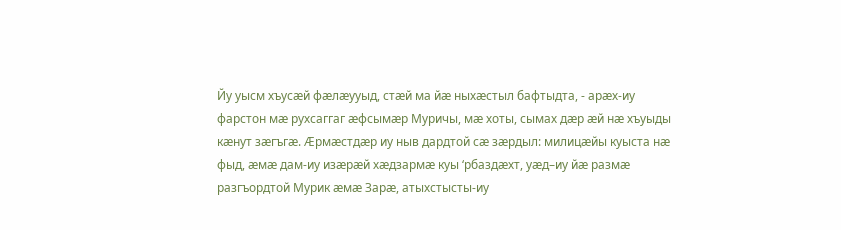Йу уысм хъусæй фæлæууыд, стæй ма йæ ныхæстыл бафтыдта, - арæх-иу фарстон мæ рухсаггаг æфсымæр Муричы, мæ хоты, сымах дæр æй нæ хъуыды кæнут зæгъгæ. Æрмæстдæр иу ныв дардтой сæ зæрдыл: милицæйы куыста нæ фыд, æмæ дам-иу изæрæй хæдзармæ куы ‘рбаздæхт, уæд–иу йæ размæ разгъордтой Мурик æмæ Зарæ, атыхстысты-иу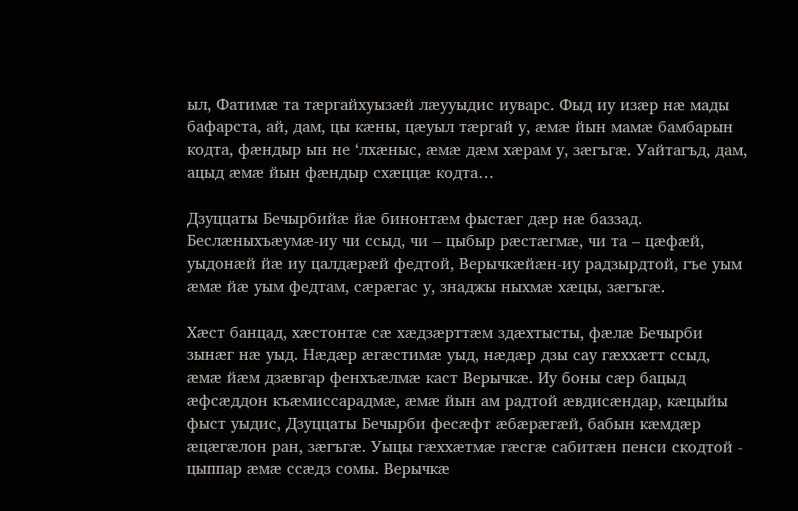ыл, Фатимæ та тæргайхуызæй лæууыдис иуварс. Фыд иу изæр нæ мады бафарста, ай, дам, цы кæны, цæуыл тæргай у, æмæ йын мамæ бамбарын кодта, фæндыр ын не ‘лхæныс, æмæ дæм хæрам у, зæгъгæ. Уайтагъд, дам, ацыд æмæ йын фæндыр схæццæ кодта…

Дзуццаты Бечырбийæ йæ бинонтæм фыстæг дæр нæ баззад. Беслæныхъæумæ-иу чи ссыд, чи – цыбыр рæстæгмæ, чи та – цæфæй, уыдонæй йæ иу цалдæрæй федтой, Верычкæйæн-иу радзырдтой, гъе уым æмæ йæ уым федтам, сæрæгас у, знаджы ныхмæ хæцы, зæгъгæ.

Хæст банцад, хæстонтæ сæ хæдзæрттæм здæхтысты, фæлæ Бечырби зынæг нæ уыд. Нæдæр æгæстимæ уыд, нæдæр дзы сау гæххæтт ссыд, æмæ йæм дзæвгар фенхъæлмæ каст Верычкæ. Иу боны сæр бацыд æфсæддон къæмиссарадмæ, æмæ йын ам радтой æвдисæндар, кæцыйы фыст уыдис, Дзуццаты Бечырби фесæфт æбæрæгæй, бабын кæмдæр æцæгæлон ран, зæгъгæ. Уыцы гæххæтмæ гæсгæ сабитæн пенси скодтой - цыппар æмæ ссæдз сомы. Верычкæ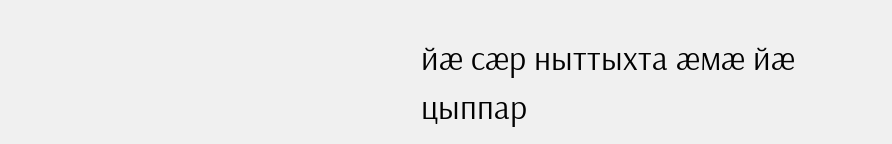йæ сæр ныттыхта æмæ йæ цыппар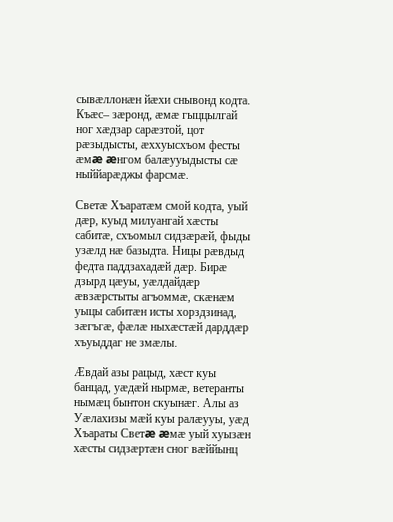сывæллонæн йæхи снывонд кодта. Къæс– зæронд, æмæ гыццылгай ног хæдзар сарæзтой, цот рæзыдысты, æххуысхъом фесты æмæ æнгом балæууыдысты сæ ныййарæджы фарсмæ.

Светæ Хъаратæм смой кодта, уый дæр, куыд милуангай хæсты сабитæ, схъомыл сидзæрæй, фыды узæлд нæ базыдта. Ницы рæвдыд федта паддзахадæй дæр. Бирæ дзырд цæуы, уæлдайдæр æвзæрстыты агъоммæ, скæнæм уыцы сабитæн исты хорздзинад, зæгъгæ, фæлæ ныхæстæй дарддæр хъуыддаг не змæлы.

Æвдай азы рацыд, хæст куы банцад, уæдæй нырмæ, ветеранты нымæц бынтон скуынæг. Алы аз Уæлахизы мæй куы ралæууы, уæд Хъараты Светæ æмæ уый хуызæн хæсты сидзæртæн сног вæййынц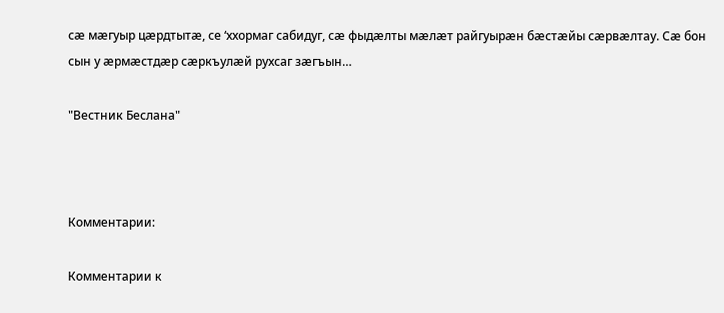сæ мæгуыр цæрдтытæ, се ‘ххормаг сабидуг, сæ фыдæлты мæлæт райгуырæн бæстæйы сæрвæлтау. Сæ бон сын у æрмæстдæр сæркъулæй рухсаг зæгъын…

"Вестник Беслана"



Комментарии:

Комментарии к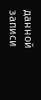данной записи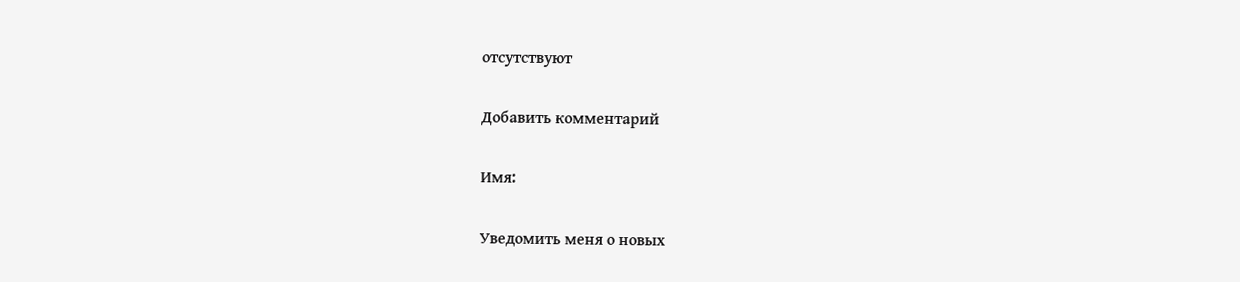отсутствуют

Добавить комментарий

Имя:

Уведомить меня о новых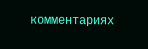комментариях